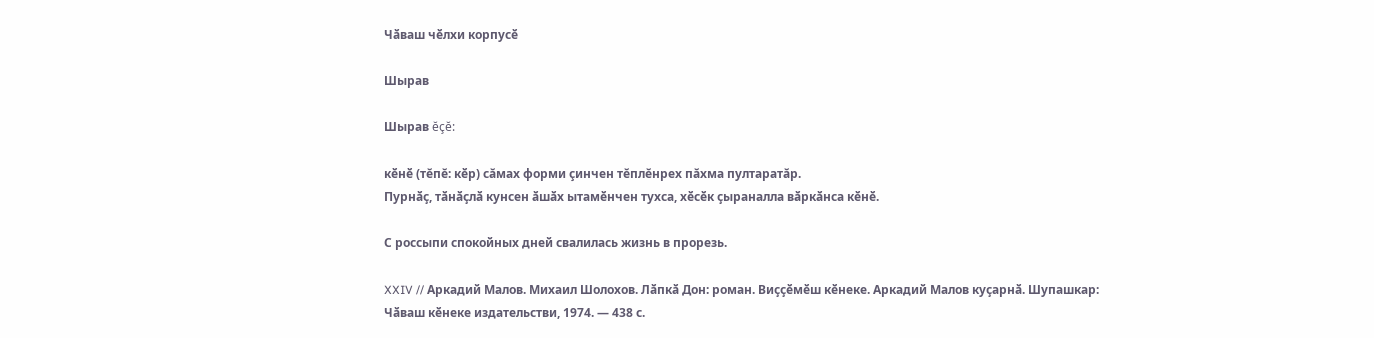Чӑваш чӗлхи корпусӗ

Шырав

Шырав ĕçĕ:

кӗнӗ (тĕпĕ: кӗр) сăмах форми çинчен тĕплĕнрех пăхма пултаратăр.
Пурнӑҫ, тӑнӑҫлӑ кунсен ӑшӑх ытамӗнчен тухса, хӗсӗк ҫыраналла вӑркӑнса кӗнӗ.

С россыпи спокойных дней свалилась жизнь в прорезь.

XXIV // Аркадий Малов. Михаил Шолохов. Лӑпкӑ Дон: роман. Виҫҫӗмӗш кӗнеке. Аркадий Малов куҫарнӑ. Шупашкар: Чӑваш кӗнеке издательстви, 1974. — 438 с.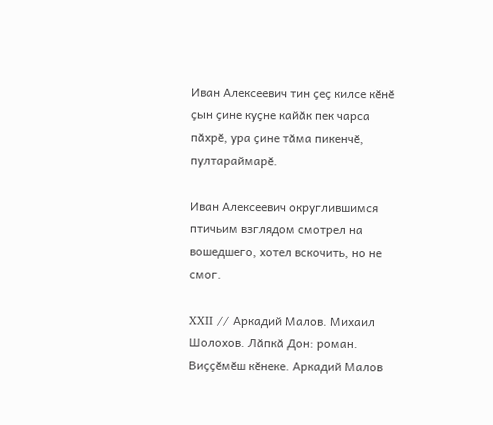Иван Алексеевич тин ҫеҫ килсе кӗнӗ ҫын ҫине куҫне кайӑк пек чарса пӑхрӗ, ура ҫине тӑма пикенчӗ, пултараймарӗ.

Иван Алексеевич округлившимся птичьим взглядом смотрел на вошедшего, хотел вскочить, но не смог.

XXII // Аркадий Малов. Михаил Шолохов. Лӑпкӑ Дон: роман. Виҫҫӗмӗш кӗнеке. Аркадий Малов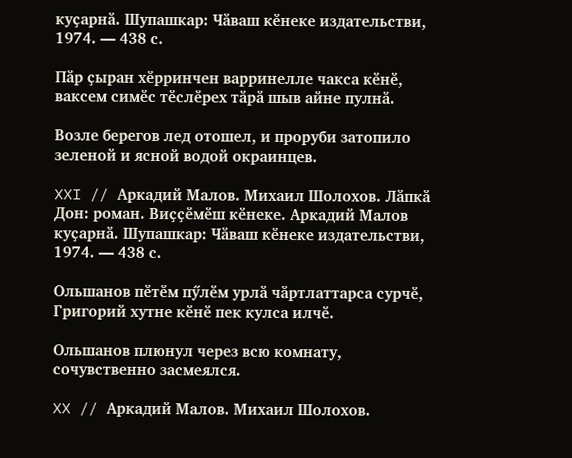куҫарнӑ. Шупашкар: Чӑваш кӗнеке издательстви, 1974. — 438 с.

Пӑр ҫыран хӗрринчен варринелле чакса кӗнӗ, ваксем симӗс тӗслӗрех тӑрӑ шыв айне пулнӑ.

Возле берегов лед отошел, и проруби затопило зеленой и ясной водой окраинцев.

XXI // Аркадий Малов. Михаил Шолохов. Лӑпкӑ Дон: роман. Виҫҫӗмӗш кӗнеке. Аркадий Малов куҫарнӑ. Шупашкар: Чӑваш кӗнеке издательстви, 1974. — 438 с.

Ольшанов пӗтӗм пӳлӗм урлӑ чӑртлаттарса сурчӗ, Григорий хутне кӗнӗ пек кулса илчӗ.

Ольшанов плюнул через всю комнату, сочувственно засмеялся.

XX // Аркадий Малов. Михаил Шолохов.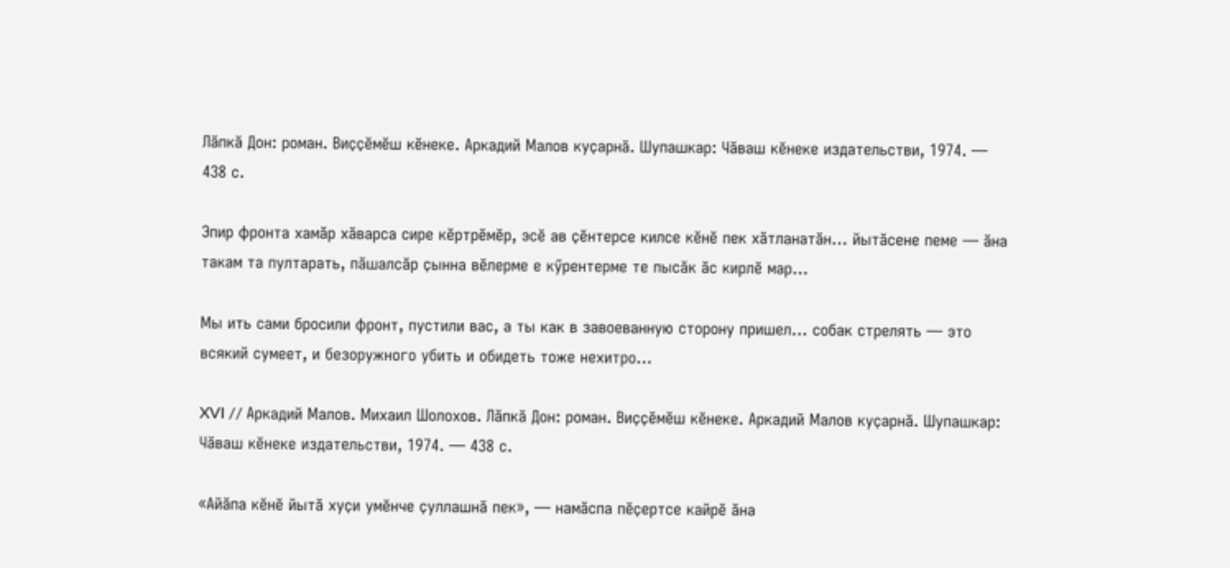Лӑпкӑ Дон: роман. Виҫҫӗмӗш кӗнеке. Аркадий Малов куҫарнӑ. Шупашкар: Чӑваш кӗнеке издательстви, 1974. — 438 с.

Эпир фронта хамӑр хӑварса сире кӗртрӗмӗр, эсӗ ав ҫӗнтерсе килсе кӗнӗ пек хӑтланатӑн… йытӑсене пеме — ӑна такам та пултарать, пӑшалсӑр ҫынна вӗлерме е кӳрентерме те пысӑк ӑс кирлӗ мар…

Мы ить сами бросили фронт, пустили вас, а ты как в завоеванную сторону пришел… собак стрелять — это всякий сумеет, и безоружного убить и обидеть тоже нехитро…

XVI // Аркадий Малов. Михаил Шолохов. Лӑпкӑ Дон: роман. Виҫҫӗмӗш кӗнеке. Аркадий Малов куҫарнӑ. Шупашкар: Чӑваш кӗнеке издательстви, 1974. — 438 с.

«Айӑпа кӗнӗ йытӑ хуҫи умӗнче ҫуллашнӑ пек», — намӑспа пӗҫертсе кайрӗ ӑна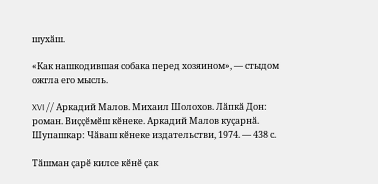шухӑш.

«Как нашкодившая собака перед хозяином», — стыдом ожгла его мысль.

XVI // Аркадий Малов. Михаил Шолохов. Лӑпкӑ Дон: роман. Виҫҫӗмӗш кӗнеке. Аркадий Малов куҫарнӑ. Шупашкар: Чӑваш кӗнеке издательстви, 1974. — 438 с.

Тӑшман ҫарӗ килсе кӗнӗ ҫак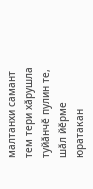малтанхи самант тем тери хӑрушла туйӑнчӗ пулин те, шӑл йӗрме юратакан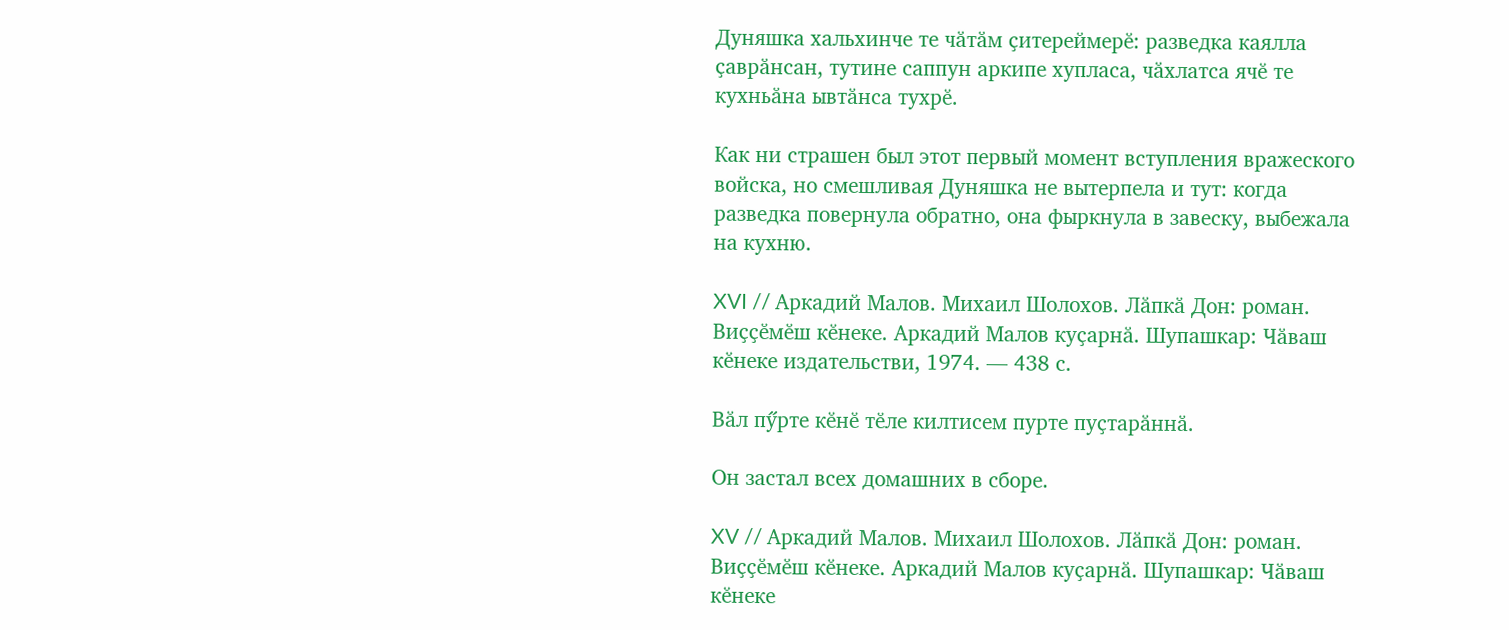Дуняшка хальхинче те чӑтӑм ҫитереймерӗ: разведка каялла ҫаврӑнсан, тутине саппун аркипе хупласа, чӑхлатса ячӗ те кухньӑна ывтӑнса тухрӗ.

Как ни страшен был этот первый момент вступления вражеского войска, но смешливая Дуняшка не вытерпела и тут: когда разведка повернула обратно, она фыркнула в завеску, выбежала на кухню.

XVI // Аркадий Малов. Михаил Шолохов. Лӑпкӑ Дон: роман. Виҫҫӗмӗш кӗнеке. Аркадий Малов куҫарнӑ. Шупашкар: Чӑваш кӗнеке издательстви, 1974. — 438 с.

Вӑл пӳрте кӗнӗ тӗле килтисем пурте пуҫтарӑннӑ.

Он застал всех домашних в сборе.

XV // Аркадий Малов. Михаил Шолохов. Лӑпкӑ Дон: роман. Виҫҫӗмӗш кӗнеке. Аркадий Малов куҫарнӑ. Шупашкар: Чӑваш кӗнеке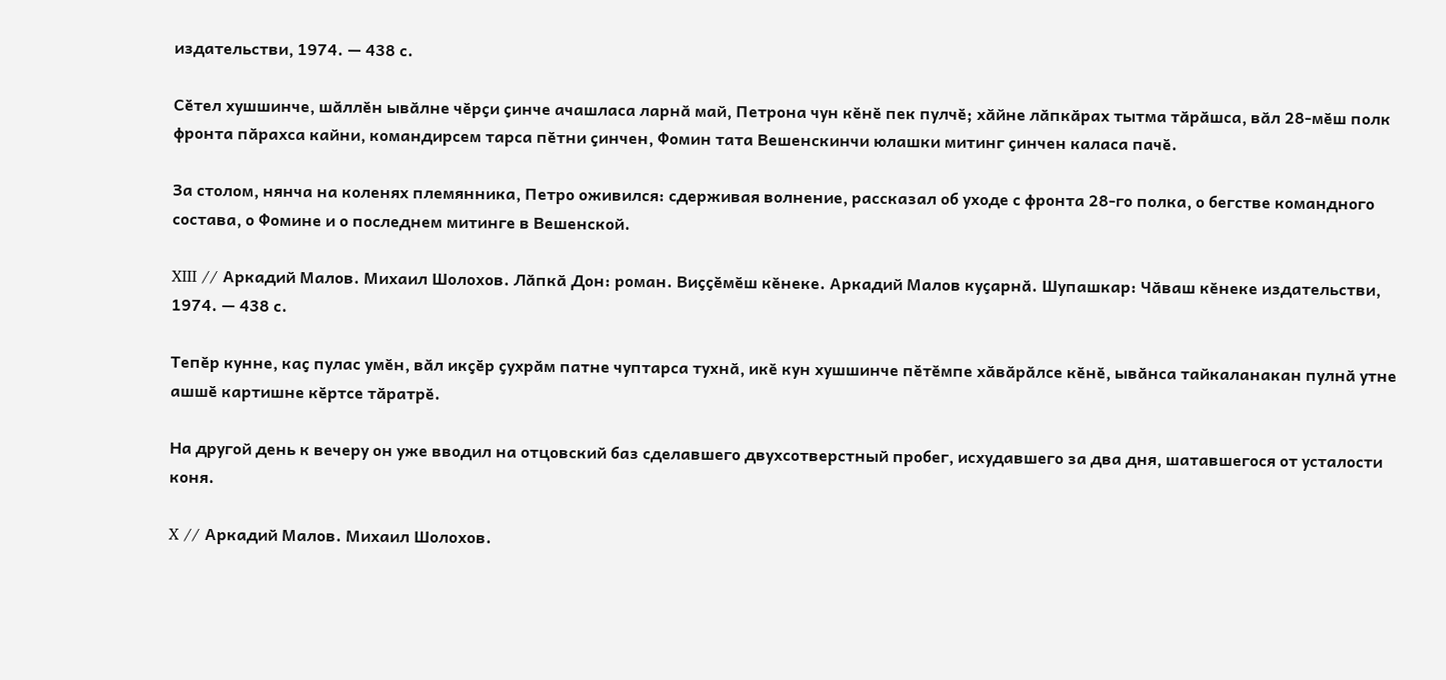издательстви, 1974. — 438 с.

Сӗтел хушшинче, шӑллӗн ывӑлне чӗрҫи ҫинче ачашласа ларнӑ май, Петрона чун кӗнӗ пек пулчӗ; хӑйне лӑпкӑрах тытма тӑрӑшса, вӑл 28-мӗш полк фронта пӑрахса кайни, командирсем тарса пӗтни ҫинчен, Фомин тата Вешенскинчи юлашки митинг ҫинчен каласа пачӗ.

За столом, нянча на коленях племянника, Петро оживился: сдерживая волнение, рассказал об уходе с фронта 28-го полка, о бегстве командного состава, о Фомине и о последнем митинге в Вешенской.

XIII // Аркадий Малов. Михаил Шолохов. Лӑпкӑ Дон: роман. Виҫҫӗмӗш кӗнеке. Аркадий Малов куҫарнӑ. Шупашкар: Чӑваш кӗнеке издательстви, 1974. — 438 с.

Тепӗр кунне, каҫ пулас умӗн, вӑл икҫӗр ҫухрӑм патне чуптарса тухнӑ, икӗ кун хушшинче пӗтӗмпе хӑвӑрӑлсе кӗнӗ, ывӑнса тайкаланакан пулнӑ утне ашшӗ картишне кӗртсе тӑратрӗ.

На другой день к вечеру он уже вводил на отцовский баз сделавшего двухсотверстный пробег, исхудавшего за два дня, шатавшегося от усталости коня.

X // Аркадий Малов. Михаил Шолохов.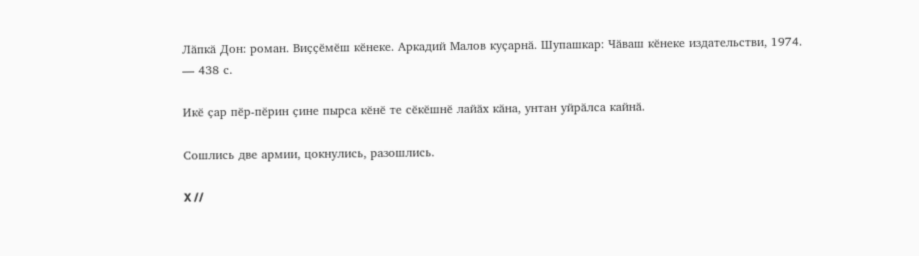Лӑпкӑ Дон: роман. Виҫҫӗмӗш кӗнеке. Аркадий Малов куҫарнӑ. Шупашкар: Чӑваш кӗнеке издательстви, 1974. — 438 с.

Икӗ ҫар пӗр-пӗрин ҫине пырса кӗнӗ те сӗкӗшнӗ лайӑх кӑна, унтан уйрӑлса кайнӑ.

Сошлись две армии, цокнулись, разошлись.

X //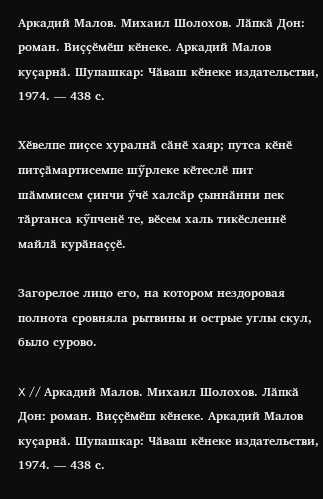Аркадий Малов. Михаил Шолохов. Лӑпкӑ Дон: роман. Виҫҫӗмӗш кӗнеке. Аркадий Малов куҫарнӑ. Шупашкар: Чӑваш кӗнеке издательстви, 1974. — 438 с.

Хӗвелпе пиҫсе хуралнӑ сӑнӗ хаяр; путса кӗнӗ питҫӑмартисемпе шӳрлеке кӗтеслӗ пит шӑммисем ҫинчи ӳчӗ халсӑр ҫыннӑнни пек тӑртанса кӳпченӗ те, вӗсем халь тикӗсленнӗ майлӑ курӑнаҫҫӗ.

Загорелое лицо его, на котором нездоровая полнота сровняла рытвины и острые углы скул, было сурово.

X // Аркадий Малов. Михаил Шолохов. Лӑпкӑ Дон: роман. Виҫҫӗмӗш кӗнеке. Аркадий Малов куҫарнӑ. Шупашкар: Чӑваш кӗнеке издательстви, 1974. — 438 с.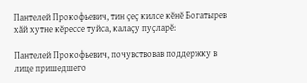Пантелей Прокофьевич, тин ҫеҫ килсе кӗнӗ Богатырев хӑй хутне кӗрессе туйса, калаҫу пуҫларӗ:

Пантелей Прокофьевич, почувствовав поддержку в лице пришедшего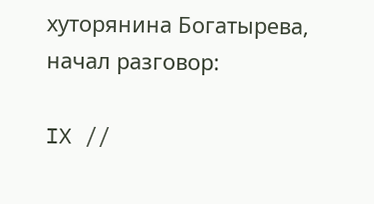хуторянина Богатырева, начал разговор:

IX //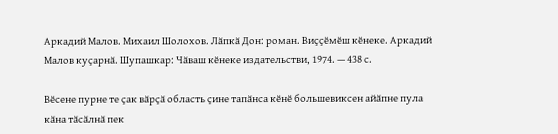Аркадий Малов. Михаил Шолохов. Лӑпкӑ Дон: роман. Виҫҫӗмӗш кӗнеке. Аркадий Малов куҫарнӑ. Шупашкар: Чӑваш кӗнеке издательстви, 1974. — 438 с.

Вӗсене пурне те ҫак вӑрҫӑ область ҫине тапӑнса кӗнӗ большевиксен айӑпне пула кӑна тӑсӑлнӑ пек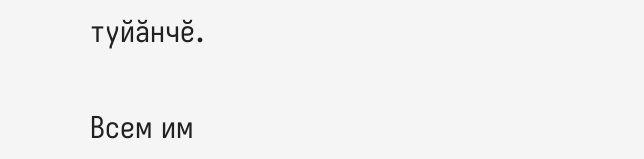туйӑнчӗ.

Всем им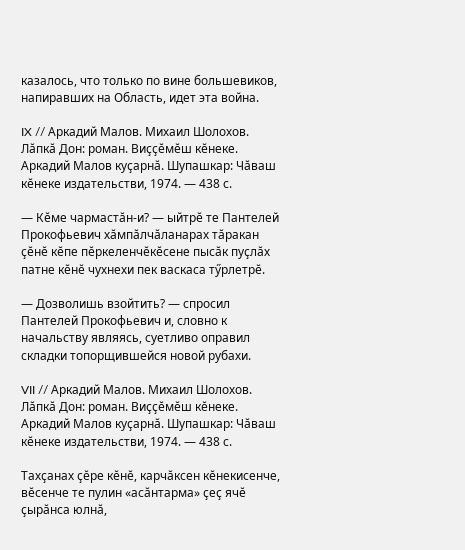казалось, что только по вине большевиков, напиравших на Область, идет эта война.

IX // Аркадий Малов. Михаил Шолохов. Лӑпкӑ Дон: роман. Виҫҫӗмӗш кӗнеке. Аркадий Малов куҫарнӑ. Шупашкар: Чӑваш кӗнеке издательстви, 1974. — 438 с.

— Кӗме чармастӑн-и? — ыйтрӗ те Пантелей Прокофьевич хӑмпӑлчӑланарах тӑракан ҫӗнӗ кӗпе пӗркеленчӗкӗсене пысӑк пуҫлӑх патне кӗнӗ чухнехи пек васкаса тӳрлетрӗ.

— Дозволишь взойтить? — спросил Пантелей Прокофьевич и, словно к начальству являясь, суетливо оправил складки топорщившейся новой рубахи.

VII // Аркадий Малов. Михаил Шолохов. Лӑпкӑ Дон: роман. Виҫҫӗмӗш кӗнеке. Аркадий Малов куҫарнӑ. Шупашкар: Чӑваш кӗнеке издательстви, 1974. — 438 с.

Тахҫанах ҫӗре кӗнӗ, карчӑксен кӗнекисенче, вӗсенче те пулин «асӑнтарма» ҫеҫ ячӗ ҫырӑнса юлнӑ,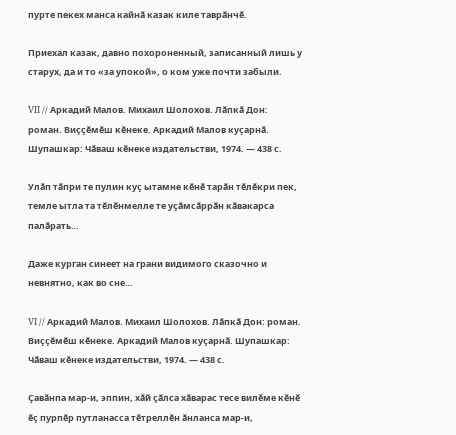пурте пекех манса кайнӑ казак киле таврӑнчӗ.

Приехал казак, давно похороненный, записанный лишь у старух, да и то «за упокой», о ком уже почти забыли.

VII // Аркадий Малов. Михаил Шолохов. Лӑпкӑ Дон: роман. Виҫҫӗмӗш кӗнеке. Аркадий Малов куҫарнӑ. Шупашкар: Чӑваш кӗнеке издательстви, 1974. — 438 с.

Улӑп тӑпри те пулин куҫ ытамне кӗнӗ тарӑн тӗлӗкри пек, темле ытла та тӗлӗнмелле те уҫӑмсӑррӑн кӑвакарса палӑрать…

Даже курган синеет на грани видимого сказочно и невнятно, как во сне…

VI // Аркадий Малов. Михаил Шолохов. Лӑпкӑ Дон: роман. Виҫҫӗмӗш кӗнеке. Аркадий Малов куҫарнӑ. Шупашкар: Чӑваш кӗнеке издательстви, 1974. — 438 с.

Ҫавӑнпа мар-и, эппин, хӑй ҫӑлса хӑварас тесе вилӗме кӗнӗ ӗҫ пурпӗр путланасса тӗтреллӗн ӑнланса мар-и,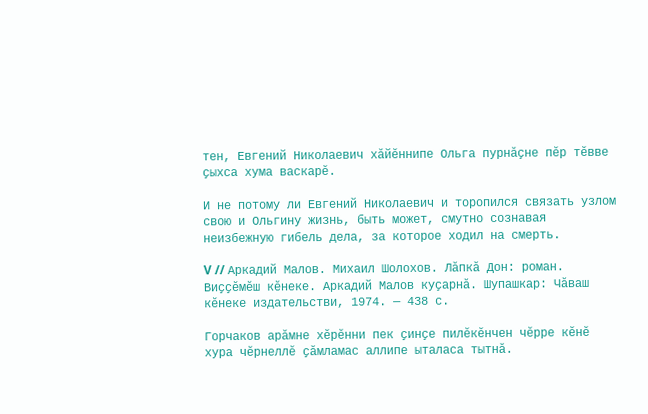тен, Евгений Николаевич хӑйӗннипе Ольга пурнӑҫне пӗр тӗвве ҫыхса хума васкарӗ.

И не потому ли Евгений Николаевич и торопился связать узлом свою и Ольгину жизнь, быть может, смутно сознавая неизбежную гибель дела, за которое ходил на смерть.

V // Аркадий Малов. Михаил Шолохов. Лӑпкӑ Дон: роман. Виҫҫӗмӗш кӗнеке. Аркадий Малов куҫарнӑ. Шупашкар: Чӑваш кӗнеке издательстви, 1974. — 438 с.

Горчаков арӑмне хӗрӗнни пек ҫинҫе пилӗкӗнчен чӗрре кӗнӗ хура чӗрнеллӗ ҫӑмламас аллипе ыталаса тытнӑ.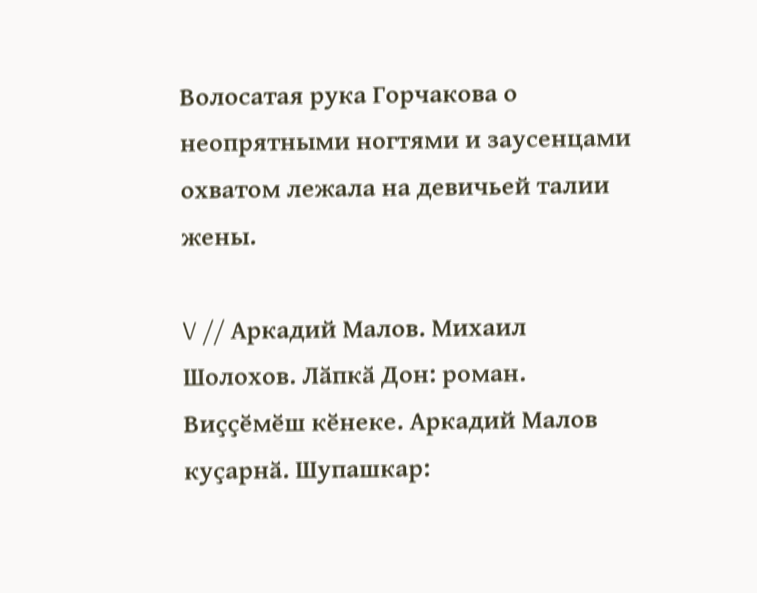Волосатая рука Горчакова о неопрятными ногтями и заусенцами охватом лежала на девичьей талии жены.

V // Аркадий Малов. Михаил Шолохов. Лӑпкӑ Дон: роман. Виҫҫӗмӗш кӗнеке. Аркадий Малов куҫарнӑ. Шупашкар: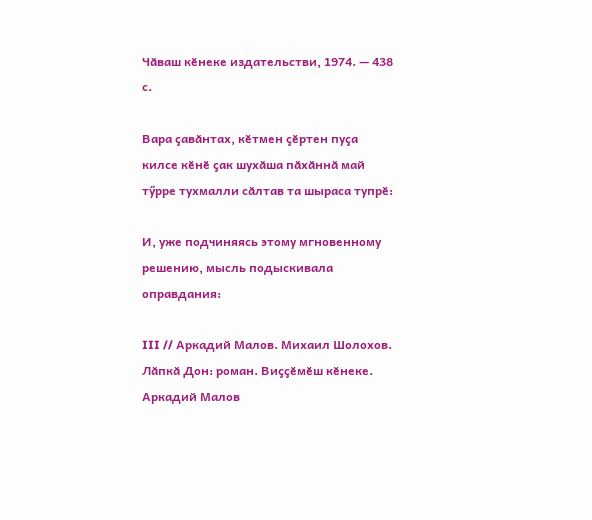Чӑваш кӗнеке издательстви, 1974. — 438 с.

Вара ҫавӑнтах, кӗтмен ҫӗртен пуҫа килсе кӗнӗ ҫак шухӑша пӑхӑннӑ май тӳрре тухмалли сӑлтав та шыраса тупрӗ:

И, уже подчиняясь этому мгновенному решению, мысль подыскивала оправдания:

III // Аркадий Малов. Михаил Шолохов. Лӑпкӑ Дон: роман. Виҫҫӗмӗш кӗнеке. Аркадий Малов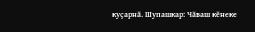куҫарнӑ. Шупашкар: Чӑваш кӗнеке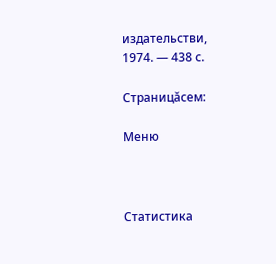издательстви, 1974. — 438 с.

Страницăсем:

Меню



Статистика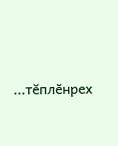...тĕплӗнрех